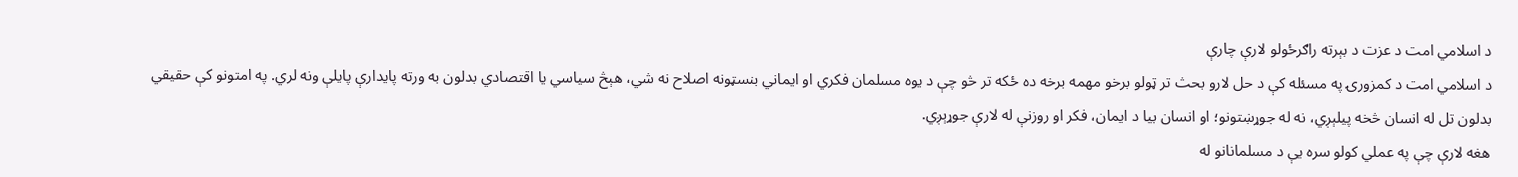د اسلامي امت د عزت د بېرته راګرځولو لارې چارې
د اسلامي امت د کمزورۍ په مسئله کې د حل لارو بحث تر ټولو برخو مهمه برخه ده ځکه تر څو چې د یوه مسلمان فکري او ایماني بنسټونه اصلاح نه شي، هېڅ سیاسي یا اقتصادي بدلون به ورته پایدارې پایلې ونه لري. په امتونو کې حقیقي بدلون تل له انسان څخه پیلېږي، نه له جوړښتونو؛ او انسان بیا د ایمان، فکر او روزنې له لارې جوړېږي.
هغه لارې چې په عملي کولو سره یې د مسلمانانو له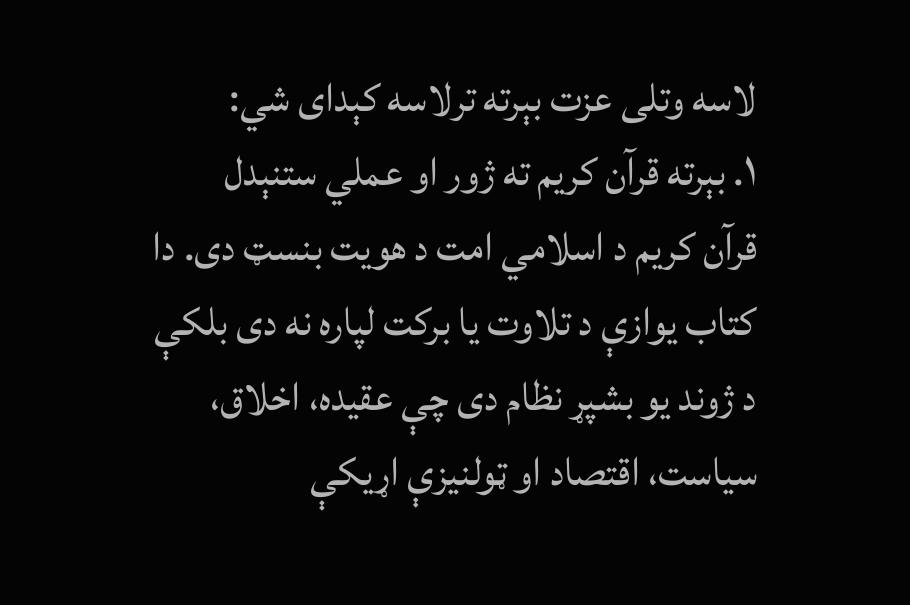لاسه وتلی عزت بېرته ترلاسه کېدای شي:
۱. بېرته قرآن کریم ته ژور او عملي ستنېدل
قرآن کریم د اسلامي امت د هویت بنسټ دی. دا کتاب یوازې د تلاوت یا برکت لپاره نه دی بلکې د ژوند یو بشپړ نظام دی چې عقیده، اخلاق، سیاست، اقتصاد او ټولنیزې اړیکې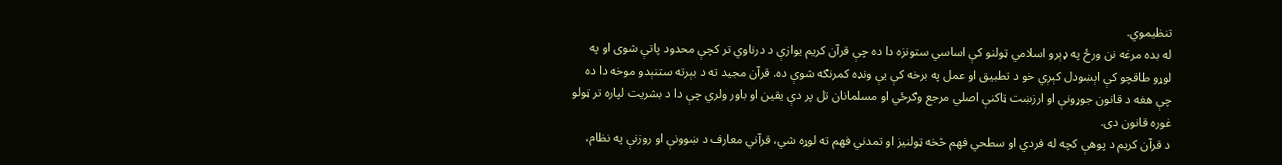تنظیموي.
له بده مرغه نن ورځ په ډېرو اسلامي ټولنو کې اساسي ستونزه دا ده چې قرآن کریم یوازې د درناوي تر کچې محدود پاتې شوی او په لوړو طاقچو کې اېښودل کېږي خو د تطبیق او عمل په برخه کې یې ونډه کمرنګه شوې ده. قرآن مجید ته د بېرته ستنېدو موخه دا ده چې هغه د قانون جوړونې او ارزښت ټاکنې اصلي مرجع وګرځي او مسلمانان تل پر دې یقین او باور ولري چې دا د بشریت لپاره تر ټولو غوره قانون دی.
د قرآن کریم د پوهې کچه له فردي او سطحي فهم څخه ټولنیز او تمدني فهم ته لوړه شي، قرآني معارف د ښوونې او روزنې په نظام،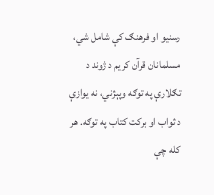رسنیو او فرهنګ کې شامل شي، مسلمانان قرآن کریم د ژوند د تګلارې په توګه وپېژني، نه یوازې د ثواب او برکت کتاب په توګه. هر کله چې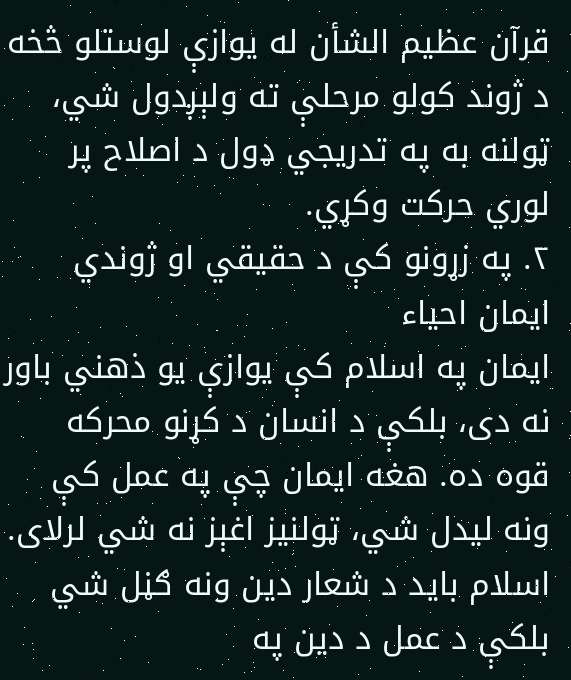قرآن عظیم الشأن له یوازې لوستلو څخه د ژوند کولو مرحلې ته ولېږدول شي، ټولنه به په تدریجي ډول د اصلاح پر لوري حرکت وکړي.
۲. په زړونو کې د حقیقي او ژوندي ایمان احیاء
ایمان په اسلام کې یوازې یو ذهني باور نه دی، بلکې د انسان د کړنو محرکه قوه ده. هغه ایمان چې په عمل کې ونه لیدل شي، ټولنیز اغېز نه شي لرلای. اسلام باید د شعار دین ونه ګڼل شي بلکې د عمل د دین په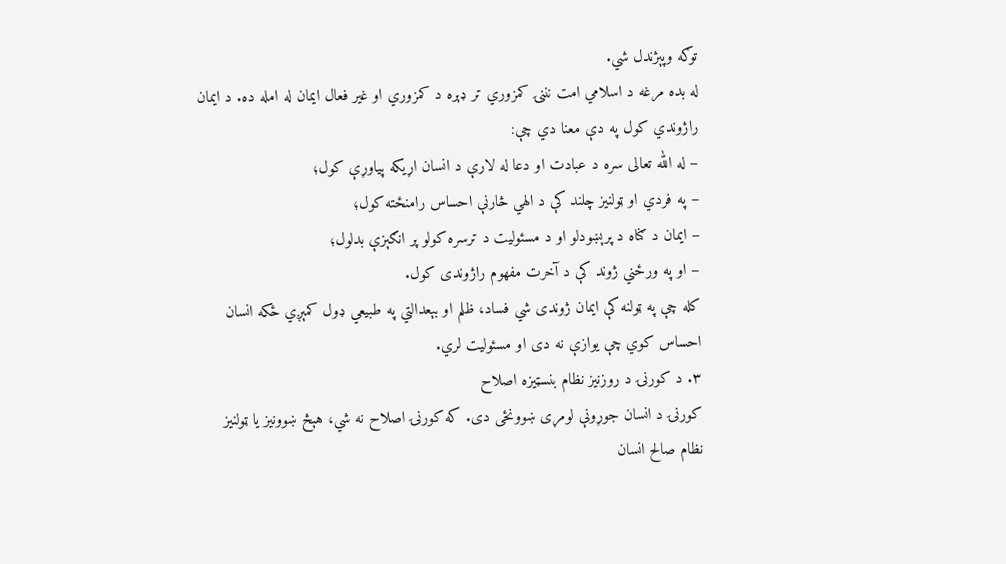توګه وپېژندل شي.
له بده مرغه د اسلامي امت نننۍ کمزوري تر ډېره د کمزوري او غیر فعال ایمان له امله ده. د ایمان راژوندي کول په دې معنا دي چې:
– له الله تعالی سره د عبادت او دعا له لارې د انسان اړیکه پیاوړې کول؛
– په فردي او ټولنیز چلند کې د الهي څارنې احساس رامنځته کول؛
– ایمان د ګناه د پرېښودلو او د مسئولیت د ترسره کولو پر انګېزې بدلول؛
– او په ورځني ژوند کې د آخرت مفهوم راژوندی کول.
کله چې په ټولنه کې ایمان ژوندی شي فساد، ظلم او بېعدالتي په طبیعي ډول کمېږي ځکه انسان احساس کوي چې یوازې نه دی او مسئولیت لري.
۳. د کورنۍ د روزنیز نظام بنسټیزه اصلاح
کورنۍ د انسان جوړونې لومړی ښوونځی دی. که کورنۍ اصلاح نه شي، هېڅ ښوونیز یا ټولنیز نظام صالح انسان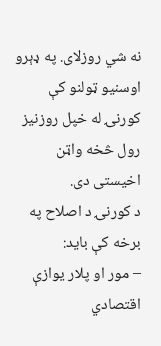نه شي روزلای. په ډېرو اوسنيو ټولنو کې کورنۍ له خپل روزنیز رول څخه واټن اخیستی دی.
د کورنۍ د اصلاح په برخه کې باید:
– مور او پلار یوازې اقتصادي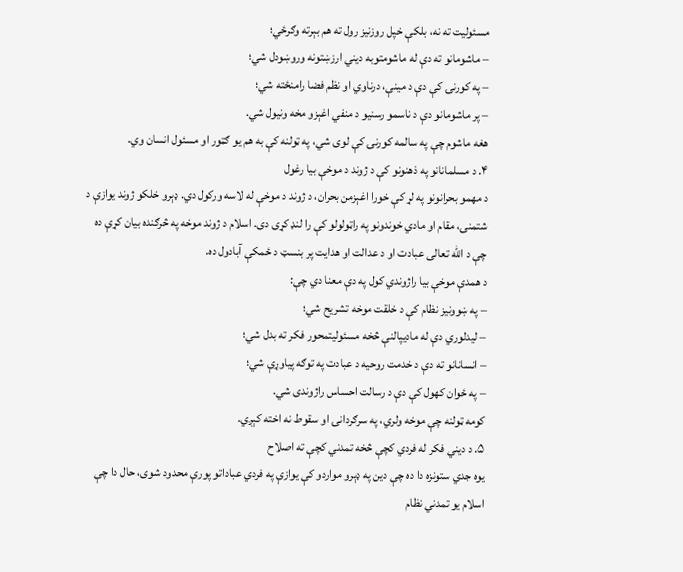مسئولیت ته نه، بلکې خپل روزنیز رول ته هم بېرته وګرځي؛
– ماشومانو ته دې له ماشومتوبه دیني ارزښتونه وروښودل شي؛
– په کورنۍ کې دې د مینې، درناوي او نظم فضا رامنځته شي؛
– پر ماشومانو دې د ناسمو رسنیو د منفي اغېزو مخه ونیول شي.
هغه ماشوم چې په سالمه کورنۍ کې لوی شي، په ټولنه کې به هم یو ګټور او مسئول انسان وي.
۴. د مسلمانانو په ذهنونو کې د ژوند د موخې بیا رغول
د مهمو بحرانونو په لړ کې خورا اغېزمن بحران، د ژوند د موخې له لاسه ورکول دي. ډېرو خلکو ژوند یوازې د شتمنۍ، مقام او مادي خوندونو په راټولولو کې را لنډ کړی دی. اسلام د ژوند موخه په څرګنده بیان کړې ده چې د الله تعالی عبادت او د عدالت او هدایت پر بنسټ د ځمکې آبادول ده.
د همدې موخې بیا راژوندي کول په دې معنا دي چې:
– په ښوونیز نظام کې د خلقت موخه تشریح شي؛
– لیدلوري دې له ماديپالنې څخه مسئولیتمحور فکر ته بدل شي؛
– انسانانو ته دې د خدمت روحیه د عبادت په توګه پیاوړې شي؛
– په ځوان کهول کې دې د رسالت احساس راژوندی شي.
کومه ټولنه چې موخه ولري، په سرګردانۍ او سقوط نه اخته کېږي.
۵. د دیني فکر له فردي کچې څخه تمدني کچې ته اصلاح
یوه جدي ستونزه دا ده چې دین په ډېرو مواردو کې یوازې په فردي عباداتو پورې محدود شوی، حال دا چې اسلام یو تمدني نظام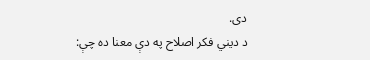دی.
د دیني فکر اصلاح په دې معنا ده چې: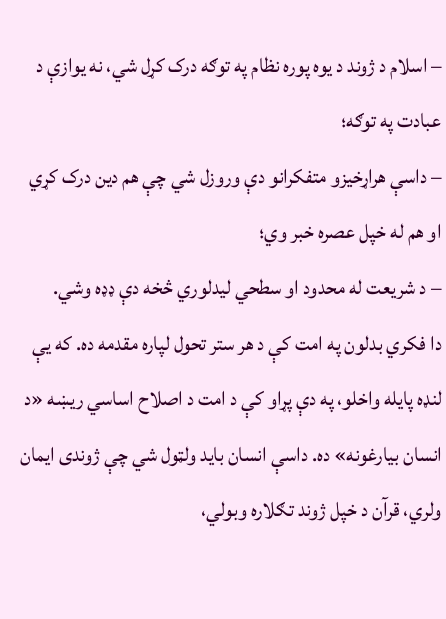– اسلام د ژوند د یوه پوره نظام په توګه درک کړل شي، نه یوازې د عبادت په توګه؛
– داسې هراړخیزو متفکرانو دې وروزل شي چې هم دین درک کړي او هم له خپل عصره خبر وي؛
– د شریعت له محدود او سطحي لیدلوري څخه دې ډډه وشي.
دا فکري بدلون په امت کې د هر ستر تحول لپاره مقدمه ده. که یې لنډه پایله واخلو، په دې پړاو کې د امت د اصلاح اساسي ریښه «د انسان بیارغونه» ده. داسې انسان باید ولټول شي چې ژوندی ایمان ولري، قرآن د خپل ژوند تګلاره وبولي،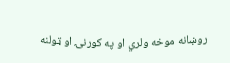روښانه موخه ولري او په کورنۍ او ټولنه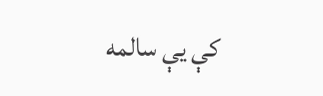کې یې سالمه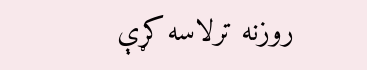روزنه ترلاسه کړې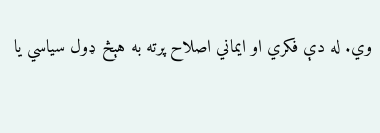وي. له دې فکري او ایماني اصلاح پرته به هېڅ ډول سیاسي یا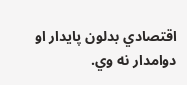اقتصادي بدلون پایدار او دوامدار نه وي.